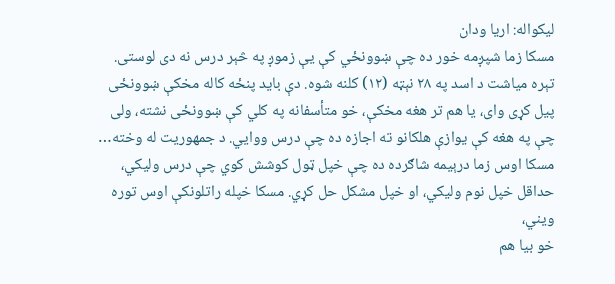لیکواله: اریا ودان
مسکا زما شپږمه خور ده چې ښوونځي کې یې زموږ په څېر درس نه دی لوستی. تېره میاشت د اسد په ۲۸ نېټه (۱۲) کلنه شوه. دې باید پنځه کاله مخکې ښوونځی پیل کړی وای، یا هم تر هغه مخکې، خو متأسفانه په کلي کې ښوونځی نشته، ولی چې په هغه کې یوازې هلکانو ته اجازه ده چې درس ووایي. د جمهوریت له وخته…
مسکا اوس زما درېیمه شاګرده ده چې خپل ټول کوشش کوي چې درس ولیکي، حداقل خپل نوم ولیکي، او خپل مشکل حل کړي. مسکا خپله راتلونکې اوس توره ویني،
خو بیا هم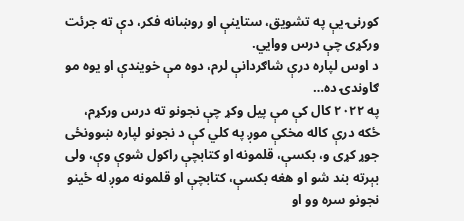کورنۍ یې په تشویق، ستاینې او روښانه فکر، دې ته جرئت ورکړی چې درس ووایي.
د اوس لپاره درې شاګردانې لرم، دوه مې خویندې او یوه مو ګاوندۍ ده…
په ۲۰۲۲ کال کې مې پیل وکړ چې نجونو ته درس ورکړم،
ځکه درې کاله مخکې موږ په کلي کې د نجونو لپاره ښوونځی جوړ کړی و، بکسې، قلمونه او کتابچې راکول شوې وې، ولی بېرته بند شو او هغه بکسې، کتابچې او قلمونه موږ له ځینو نجونو سره وو او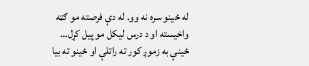له ځینو سره نه وو. له دې فرصته مو ګټه واخیسته او د درس لیکل مو پیل کړل…
ځینې به زموږ کور ته راتلې او ځینو ته بیا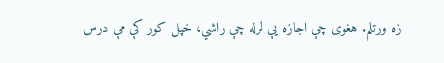زه ورتلم. هغوی چې اجازه یې لرله چې راشي، خپل کور کې مې درس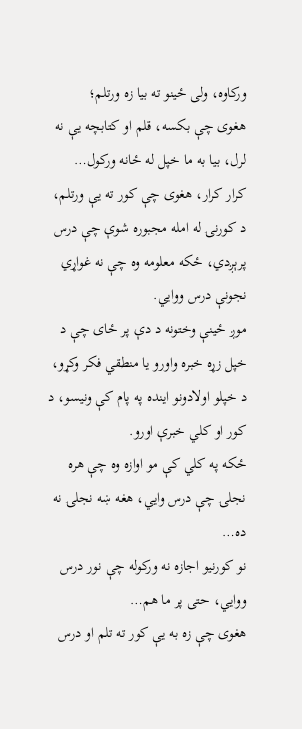ورکاوه، ولی ځینو ته بیا زه ورتلم؛
هغوی چې بکسه، قلم او کتابچه یې نه لرل، بیا به ما خپل له ځانه ورکول…
کرار کرار، هغوی چې کور ته یې ورتلم، د کورنۍ له امله مجبوره شوې چې درس پرېږدي، ځکه معلومه وه چې نه غواړي نجونې درس ووایي.
موږ ځینې وختونه د دې پر ځای چې د خپل زړه خبره واورو یا منطقي فکر وکړو، د خپلو اولادونو اینده په پام کې ونیسو، د کور او کلي خبرې اورو.
ځکه په کلي کې مو اوازه وه چې هره نجلۍ چې درس وایي، هغه ښه نجلۍ نه ده…
نو کورنیو اجازه نه ورکوله چې نور درس ووایي، حتی پر ما هم…
هغوی چې زه به یې کور ته تلم او درس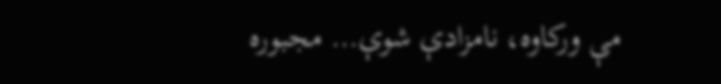مې ورکاوه، نامزادې شوې… مجبوره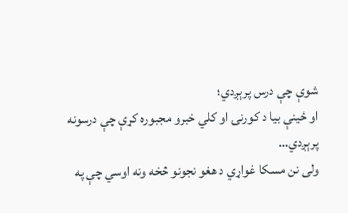شوې چې درس پرېږدي؛
او ځینې بیا د کورنۍ او کلي خبرو مجبوره کړې چې درسونه پرېږدي…
ولی نن مسکا غواړي د هغو نجونو څخه ونه اوسي چې په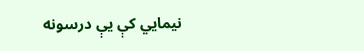نیمایي کې یې درسونه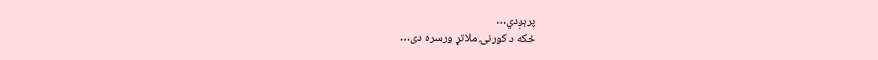پرېږدي…
ځکه د کورنۍ ملاتړ ورسره دی…